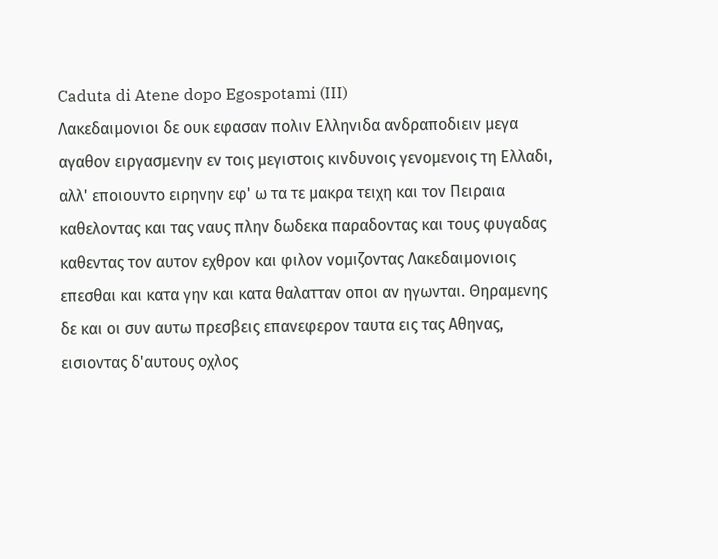Caduta di Atene dopo Egospotami (III)
Λακεδαιμονιοι δε ουκ εφασαν πολιν Ελληνιδα ανδραποδιειν μεγα αγαθον ειργασμενην εν τοις μεγιστοις κινδυνοις γενομενοις τη Ελλαδι, αλλ' εποιουντο ειρηνην εφ' ω τα τε μακρα τειχη και τον Πειραια καθελοντας και τας ναυς πλην δωδεκα παραδοντας και τους φυγαδας καθεντας τον αυτον εχθρον και φιλον νομιζοντας Λακεδαιμονιοις επεσθαι και κατα γην και κατα θαλατταν οποι αν ηγωνται. Θηραμενης δε και οι συν αυτω πρεσβεις επανεφερον ταυτα εις τας Αθηνας, εισιοντας δ'αυτους οχλος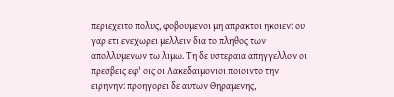περιεχειτο πολυς, φοβουμενοι μη απρακτοι ηκοιεν: ου γαρ ετι ενεχωρει μελλειν δια το πληθος των απολλυμενων τω λιμω. Τη δε υστεραια απηγγελλον οι πρεσβεις εφ' οις οι Λακεδαιμονιοι ποιοιντο την ειρηνην: προηγορει δε αυτων Θηραμενης,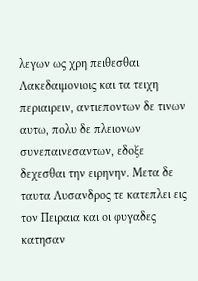λεγων ως χρη πειθεσθαι Λακεδαιμονιοις και τα τειχη περιαιρειν, αντιεποντων δε τινων αυτω, πολυ δε πλειονων συνεπαινεσαντων, εδοξε δεχεσθαι την ειρηνην. Μετα δε ταυτα Λυσανδρος τε κατεπλει εις τον Πειραια και οι φυγαδες κατησαν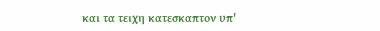και τα τειχη κατεσκαπτον υπ'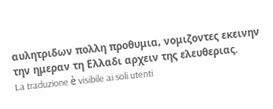αυλητριδων πολλη προθυμια, νομιζοντες εκεινην την ημεραν τη Ελλαδι αρχειν της ελευθεριας.
La traduzione è visibile ai soli utenti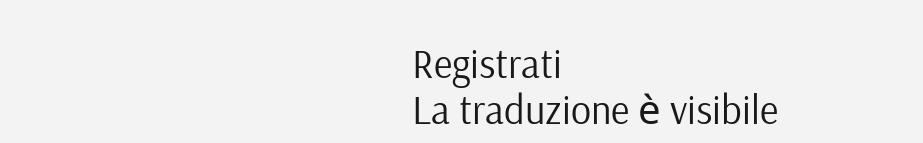Registrati
La traduzione è visibile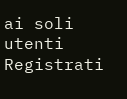ai soli utenti Registrati